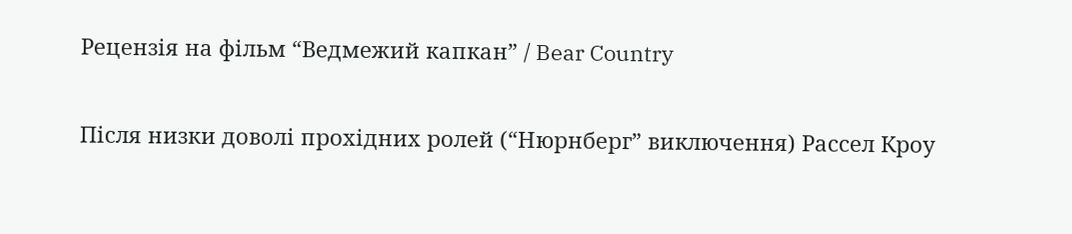Рецензія на фільм “Ведмежий капкан” / Bear Country

Після низки доволі прохідних ролей (“Нюрнберг” виключення) Рассел Кроу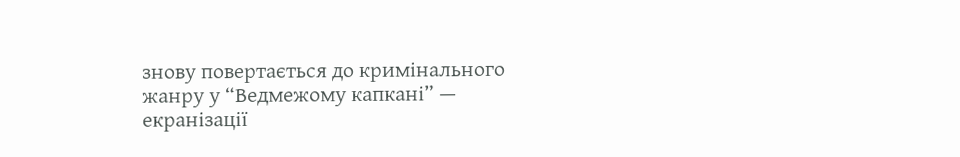знову повертається до кримінального жанру у “Ведмежому капкані” — екранізації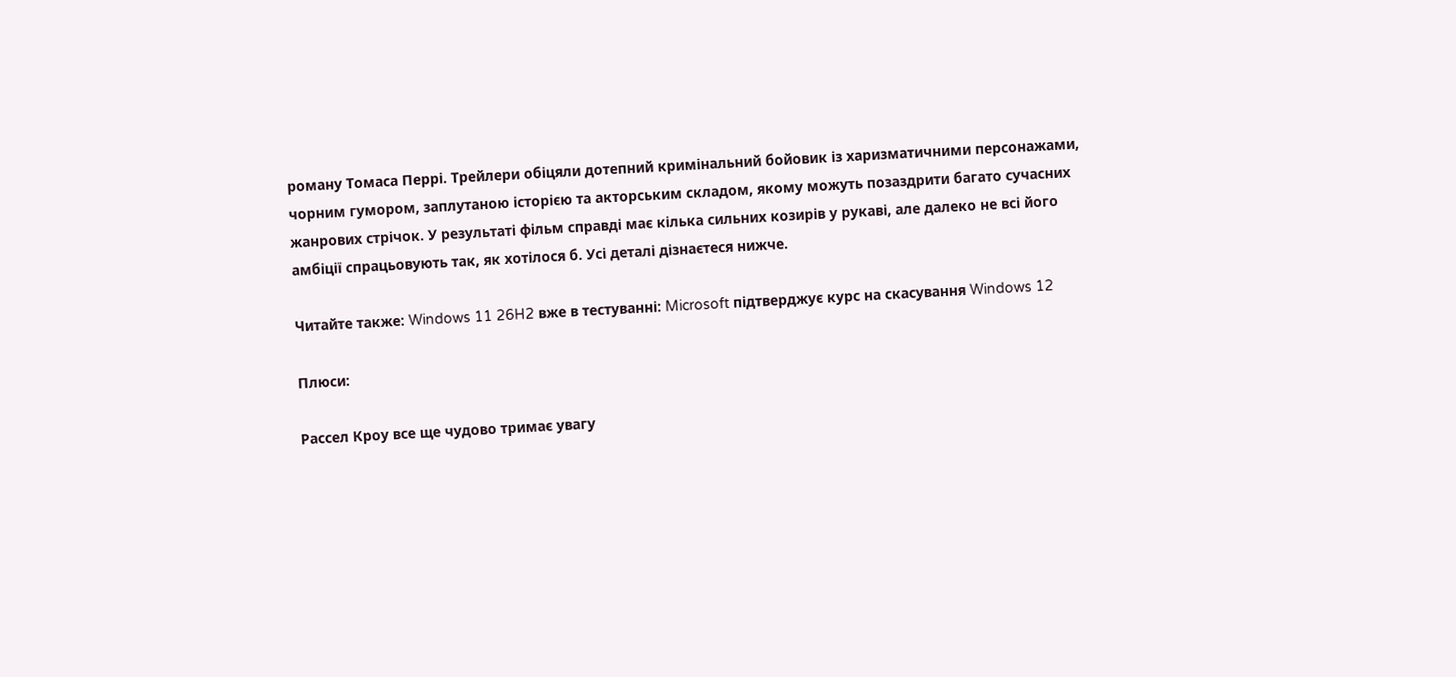роману Томаса Перрі. Трейлери обіцяли дотепний кримінальний бойовик із харизматичними персонажами, чорним гумором, заплутаною історією та акторським складом, якому можуть позаздрити багато сучасних жанрових стрічок. У результаті фільм справді має кілька сильних козирів у рукаві, але далеко не всі його амбіції спрацьовують так, як хотілося б. Усі деталі дізнаєтеся нижче.

Читайте также: Windows 11 26H2 вже в тестуванні: Microsoft підтверджує курс на скасування Windows 12

Плюси:

Рассел Кроу все ще чудово тримає увагу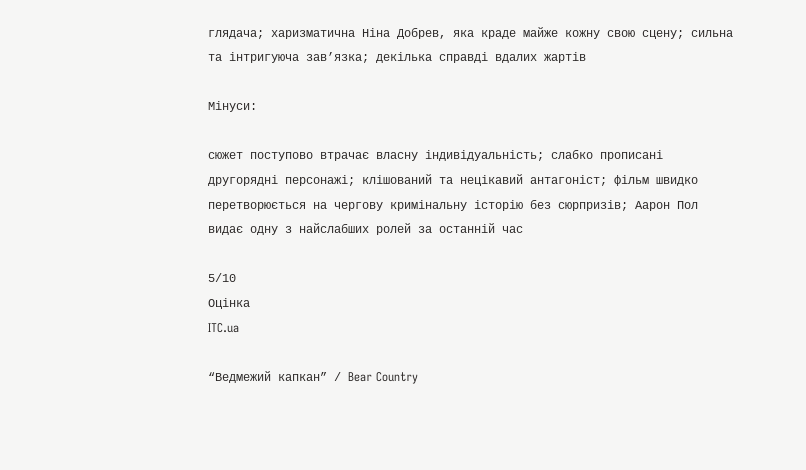глядача; харизматична Ніна Добрев, яка краде майже кожну свою сцену; сильна та інтригуюча зав’язка; декілька справді вдалих жартів

Мінуси:

сюжет поступово втрачає власну індивідуальність; слабко прописані другорядні персонажі; клішований та нецікавий антагоніст; фільм швидко перетворюється на чергову кримінальну історію без сюрпризів; Аарон Пол видає одну з найслабших ролей за останній час

5/10
Оцінка
ITC.ua

“Ведмежий капкан” / Bear Country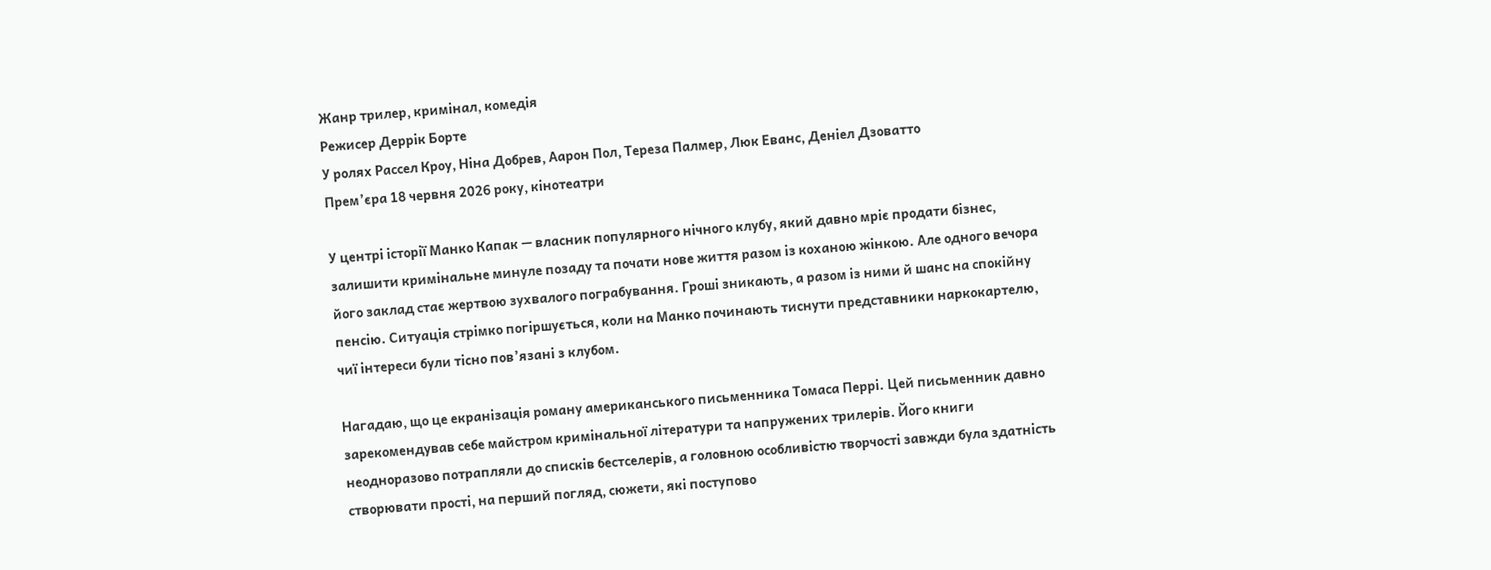Жанр трилер, кримінал, комедія
Режисер Деррік Борте
У ролях Рассел Кроу, Ніна Добрев, Аарон Пол, Тереза Палмер, Люк Еванс, Деніел Дзоватто
Прем’єра 18 червня 2026 року, кінотеатри

У центрі історії Манко Капак — власник популярного нічного клубу, який давно мріє продати бізнес, залишити кримінальне минуле позаду та почати нове життя разом із коханою жінкою. Але одного вечора його заклад стає жертвою зухвалого пограбування. Гроші зникають, а разом із ними й шанс на спокійну пенсію. Ситуація стрімко погіршується, коли на Манко починають тиснути представники наркокартелю, чиї інтереси були тісно пов’язані з клубом.

Нагадаю, що це екранізація роману американського письменника Томаса Перрі. Цей письменник давно зарекомендував себе майстром кримінальної літератури та напружених трилерів. Його книги неодноразово потрапляли до списків бестселерів, а головною особливістю творчості завжди була здатність створювати прості, на перший погляд, сюжети, які поступово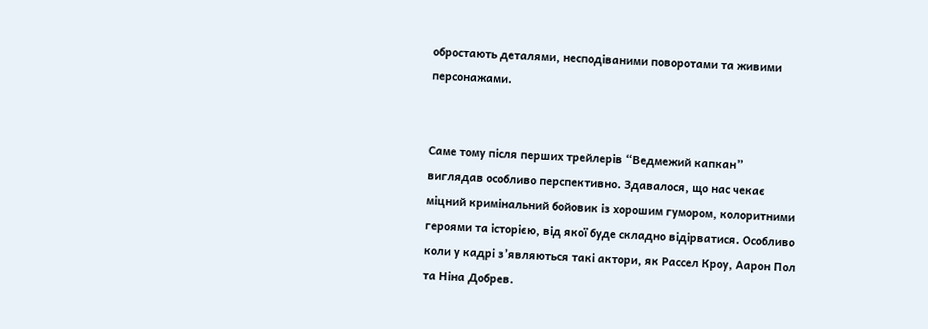обростають деталями, несподіваними поворотами та живими персонажами.


Саме тому після перших трейлерів “Ведмежий капкан” виглядав особливо перспективно. Здавалося, що нас чекає міцний кримінальний бойовик із хорошим гумором, колоритними героями та історією, від якої буде складно відірватися. Особливо коли у кадрі з’являються такі актори, як Рассел Кроу, Аарон Пол та Ніна Добрев.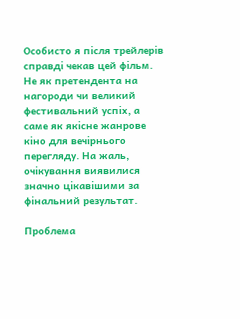Особисто я після трейлерів справді чекав цей фільм. Не як претендента на нагороди чи великий фестивальний успіх, а саме як якісне жанрове кіно для вечірнього перегляду. На жаль, очікування виявилися значно цікавішими за фінальний результат.

Проблема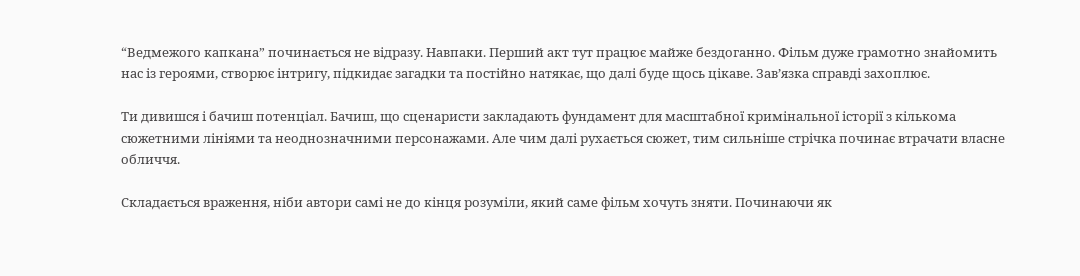“Ведмежого капкана” починається не відразу. Навпаки. Перший акт тут працює майже бездоганно. Фільм дуже грамотно знайомить нас із героями, створює інтригу, підкидає загадки та постійно натякає, що далі буде щось цікаве. Зав’язка справді захоплює.

Ти дивишся і бачиш потенціал. Бачиш, що сценаристи закладають фундамент для масштабної кримінальної історії з кількома сюжетними лініями та неоднозначними персонажами. Але чим далі рухається сюжет, тим сильніше стрічка починає втрачати власне обличчя.

Складається враження, ніби автори самі не до кінця розуміли, який саме фільм хочуть зняти. Починаючи як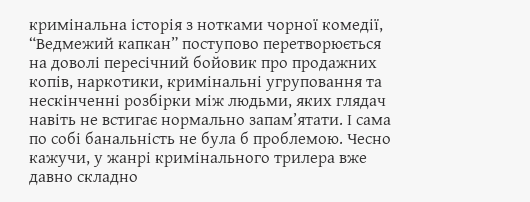кримінальна історія з нотками чорної комедії, “Ведмежий капкан” поступово перетворюється на доволі пересічний бойовик про продажних копів, наркотики, кримінальні угруповання та нескінченні розбірки між людьми, яких глядач навіть не встигає нормально запам’ятати. І сама по собі банальність не була б проблемою. Чесно кажучи, у жанрі кримінального трилера вже давно складно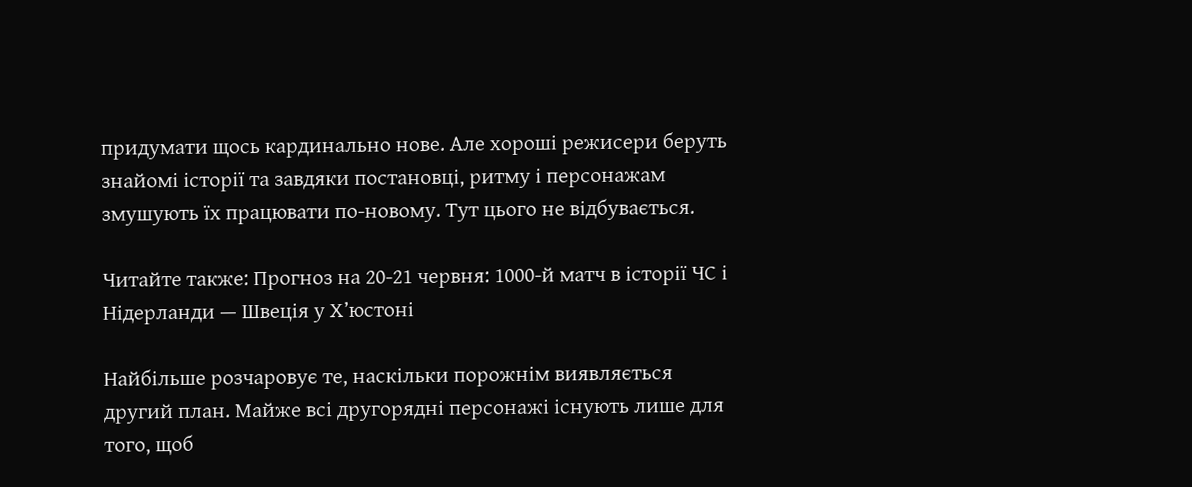придумати щось кардинально нове. Але хороші режисери беруть знайомі історії та завдяки постановці, ритму і персонажам змушують їх працювати по-новому. Тут цього не відбувається.

Читайте также: Прогноз на 20-21 червня: 1000-й матч в історії ЧС і Нідерланди — Швеція у Х’юстоні

Найбільше розчаровує те, наскільки порожнім виявляється другий план. Майже всі другорядні персонажі існують лише для того, щоб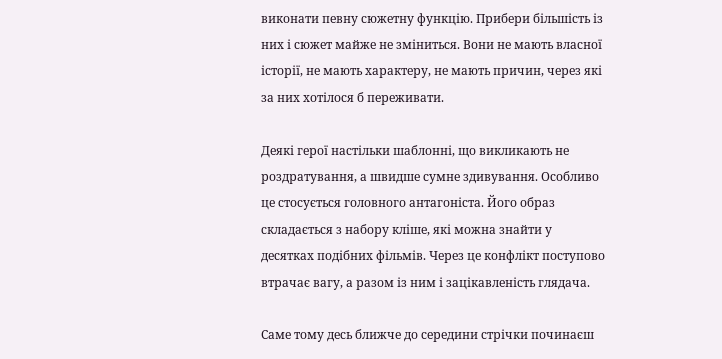виконати певну сюжетну функцію. Прибери більшість із них і сюжет майже не зміниться. Вони не мають власної історії, не мають характеру, не мають причин, через які за них хотілося б переживати.

Деякі герої настільки шаблонні, що викликають не роздратування, а швидше сумне здивування. Особливо це стосується головного антагоніста. Його образ складається з набору кліше, які можна знайти у десятках подібних фільмів. Через це конфлікт поступово втрачає вагу, а разом із ним і зацікавленість глядача.

Саме тому десь ближче до середини стрічки починаєш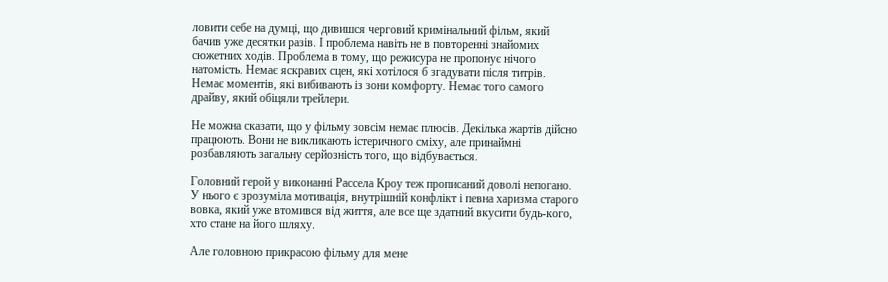ловити себе на думці, що дивишся черговий кримінальний фільм, який бачив уже десятки разів. І проблема навіть не в повторенні знайомих сюжетних ходів. Проблема в тому, що режисура не пропонує нічого натомість. Немає яскравих сцен, які хотілося б згадувати після титрів. Немає моментів, які вибивають із зони комфорту. Немає того самого драйву, який обіцяли трейлери.

Не можна сказати, що у фільму зовсім немає плюсів. Декілька жартів дійсно працюють. Вони не викликають істеричного сміху, але принаймні розбавляють загальну серйозність того, що відбувається.

Головний герой у виконанні Рассела Кроу теж прописаний доволі непогано. У нього є зрозуміла мотивація, внутрішній конфлікт і певна харизма старого вовка, який уже втомився від життя, але все ще здатний вкусити будь-кого, хто стане на його шляху.

Але головною прикрасою фільму для мене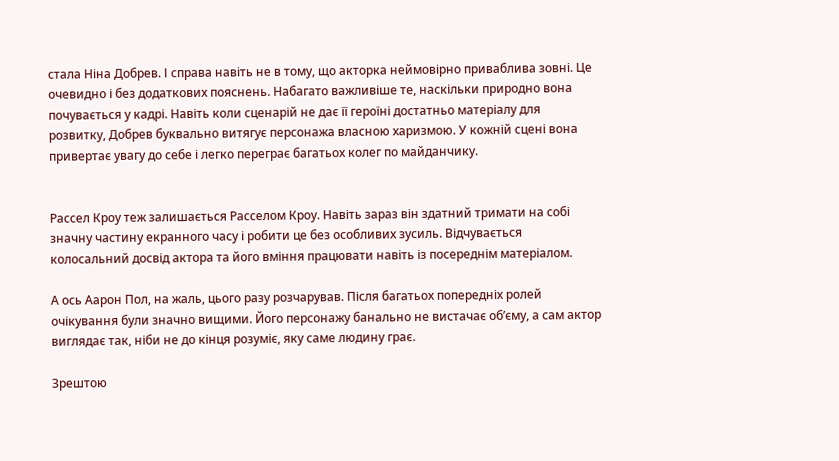стала Ніна Добрев. І справа навіть не в тому, що акторка неймовірно приваблива зовні. Це очевидно і без додаткових пояснень. Набагато важливіше те, наскільки природно вона почувається у кадрі. Навіть коли сценарій не дає її героїні достатньо матеріалу для розвитку, Добрев буквально витягує персонажа власною харизмою. У кожній сцені вона привертає увагу до себе і легко переграє багатьох колег по майданчику.


Рассел Кроу теж залишається Расселом Кроу. Навіть зараз він здатний тримати на собі значну частину екранного часу і робити це без особливих зусиль. Відчувається колосальний досвід актора та його вміння працювати навіть із посереднім матеріалом.

А ось Аарон Пол, на жаль, цього разу розчарував. Після багатьох попередніх ролей очікування були значно вищими. Його персонажу банально не вистачає об’єму, а сам актор виглядає так, ніби не до кінця розуміє, яку саме людину грає.

Зрештою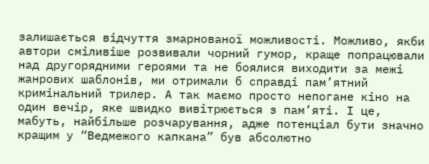залишається відчуття змарнованої можливості. Можливо, якби автори сміливіше розвивали чорний гумор, краще попрацювали над другорядними героями та не боялися виходити за межі жанрових шаблонів, ми отримали б справді пам’ятний кримінальний трилер. А так маємо просто непогане кіно на один вечір, яке швидко вивітрюється з пам’яті. І це, мабуть, найбільше розчарування, адже потенціал бути значно кращим у “Ведмежого капкана” був абсолютно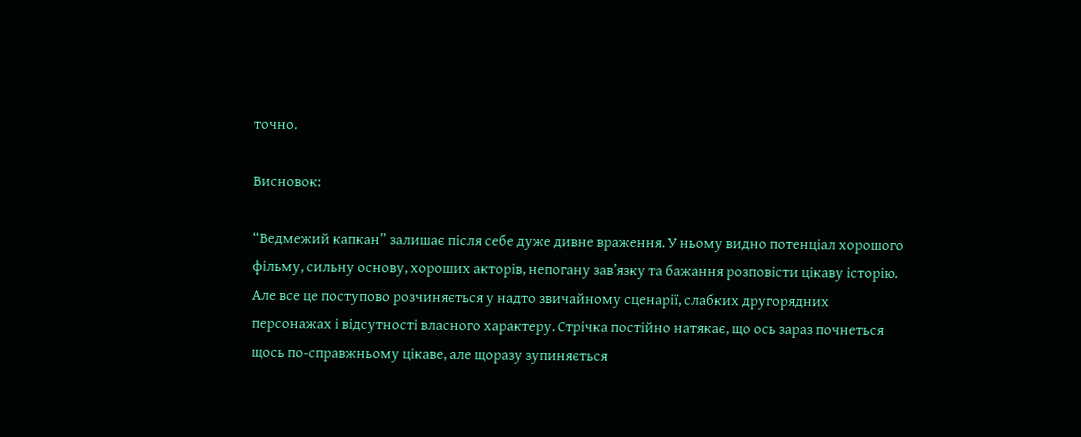точно.

Висновок:

“Ведмежий капкан” залишає після себе дуже дивне враження. У ньому видно потенціал хорошого фільму, сильну основу, хороших акторів, непогану зав’язку та бажання розповісти цікаву історію. Але все це поступово розчиняється у надто звичайному сценарії, слабких другорядних персонажах і відсутності власного характеру. Стрічка постійно натякає, що ось зараз почнеться щось по-справжньому цікаве, але щоразу зупиняється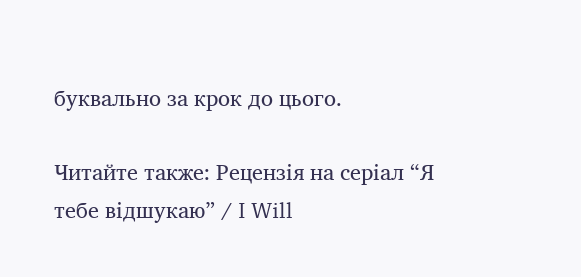буквально за крок до цього.

Читайте также: Рецензія на серіал “Я тебе відшукаю” / I Will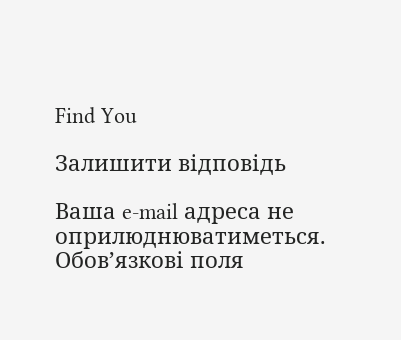Find You

Залишити відповідь

Ваша e-mail адреса не оприлюднюватиметься. Обов’язкові поля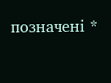позначені *